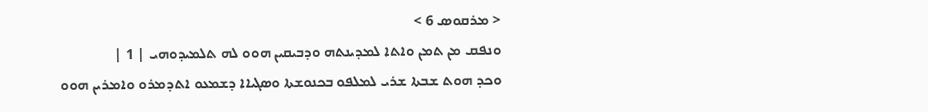< ܡܪܩܘܣ 6 >
ܘܢܦܩ ܡܢ ܬܡܢ ܘܐܬܐ ܠܡܕܝܢܬܗ ܘܕܒܝܩܝܢ ܗܘܘ ܠܗ ܬܠܡܝܕܘܗܝ | 1 |
ܘܟܕ ܗܘܬ ܫܒܬܐ ܫܪܝ ܠܡܠܦܘ ܒܟܢܘܫܬܐ ܘܤܓܝܐܐ ܕܫܡܥܘ ܐܬܕܡܪܘ ܘܐܡܪܝܢ ܗܘܘ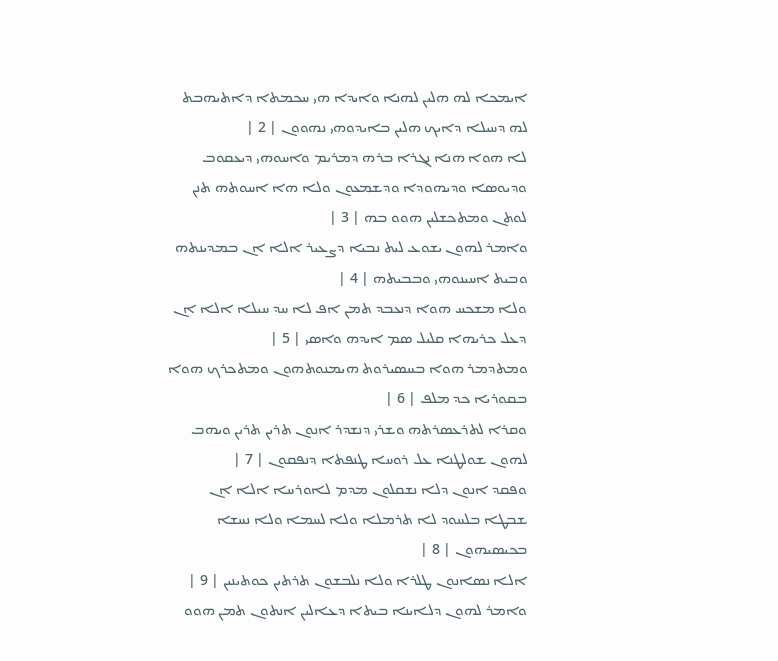ܐܝܡܟܐ ܠܗ ܗܠܝܢ ܠܗܢܐ ܘܐܝܕܐ ܗܝ ܚܟܡܬܐ ܕܐܬܝܗܒܬ ܠܗ ܕܚܝܠܐ ܕܐܝܟ ܗܠܝܢ ܒܐܝܕܘܗܝ ܢܗܘܘܢ | 2 |
ܠܐ ܗܘܐ ܗܢܐ ܢܓܪܐ ܒܪܗ ܕܡܪܝܡ ܘܐܚܘܗܝ ܕܝܥܩܘܒ ܘܕܝܘܤܐ ܘܕܝܗܘܕܐ ܘܕܫܡܥܘܢ ܘܠܐ ܗܐ ܐܚܘܬܗ ܬܢܢ ܠܘܬܢ ܘܡܬܟܫܠܝܢ ܗܘܘ ܒܗ | 3 |
ܘܐܡܪ ܠܗܘܢ ܝܫܘܥ ܠܝܬ ܢܒܝܐ ܕܨܥܝܪ ܐܠܐ ܐܢ ܒܡܕܝܢܬܗ ܘܒܝܬ ܐܚܝܢܘܗܝ ܘܒܒܝܬܗ | 4 |
ܘܠܐ ܡܫܟܚ ܗܘܐ ܕܢܥܒܕ ܬܡܢ ܐܦ ܠܐ ܚܕ ܚܝܠܐ ܐܠܐ ܐܢ ܕܥܠ ܟܪܝܗܐ ܩܠܝܠ ܤܡ ܐܝܕܗ ܘܐܤܝ | 5 |
ܘܡܬܕܡܪ ܗܘܐ ܒܚܤܝܪܘܬ ܗܝܡܢܘܬܗܘܢ ܘܡܬܟܪܟ ܗܘܐ ܒܩܘܪܝܐ ܟܕ ܡܠܦ | 6 |
ܘܩܪܐ ܠܬܪܥܤܪܬܗ ܘܫܪܝ ܕܢܫܕܪ ܐܢܘܢ ܬܪܝܢ ܬܪܝܢ ܘܝܗܒ ܠܗܘܢ ܫܘܠܛܢܐ ܥܠ ܪܘܚܐ ܛܢܦܬܐ ܕܢܦܩܘܢ | 7 |
ܘܦܩܕ ܐܢܘܢ ܕܠܐ ܢܫܩܠܘܢ ܡܕܡ ܠܐܘܪܚܐ ܐܠܐ ܐܢ ܫܒܛܐ ܒܠܚܘܕ ܠܐ ܬܪܡܠܐ ܘܠܐ ܠܚܡܐ ܘܠܐ ܢܚܫܐ ܒܟܝܤܝܗܘܢ | 8 |
ܐܠܐ ܢܤܐܢܘܢ ܛܠܪܐ ܘܠܐ ܢܠܒܫܘܢ ܬܪܬܝܢ ܟܘܬܝܢܝܢ | 9 |
ܘܐܡܪ ܠܗܘܢ ܕܠܐܝܢܐ ܒܝܬܐ ܕܥܐܠܝܢ ܐܢܬܘܢ ܬܡܢ ܗܘܘ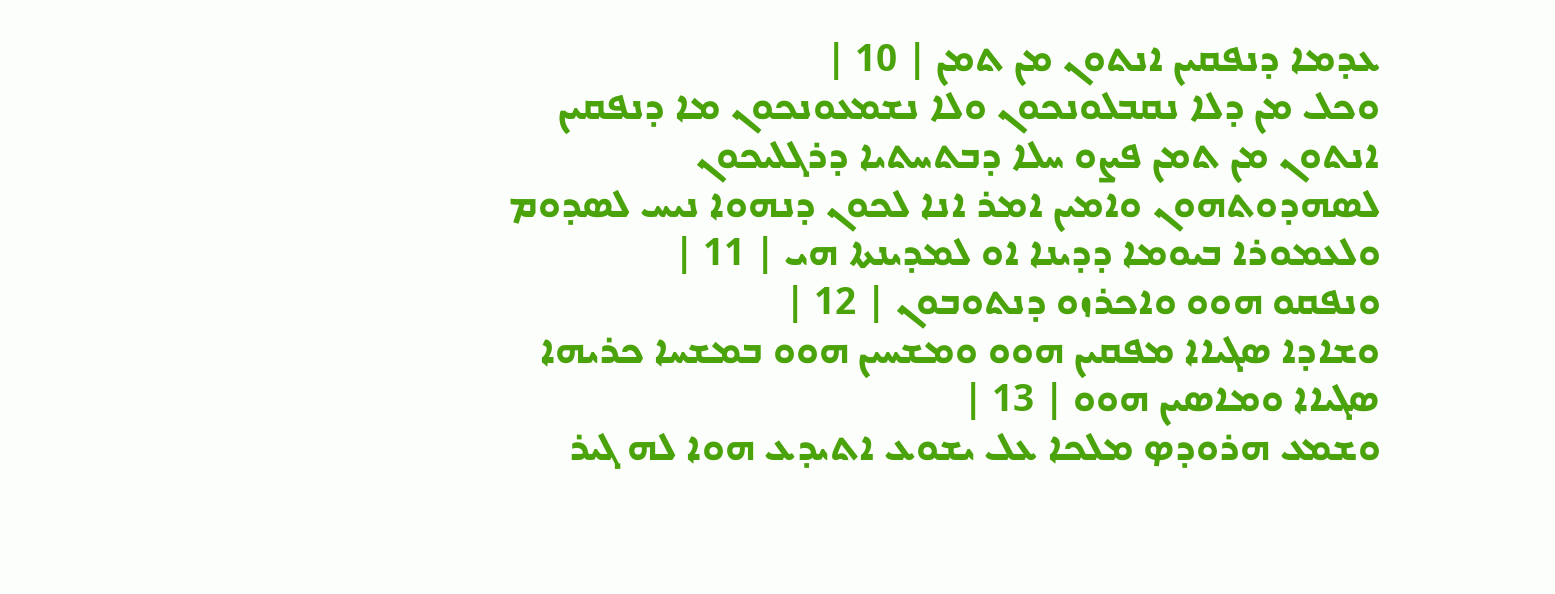ܥܕܡܐ ܕܢܦܩܝܢ ܐܢܬܘܢ ܡܢ ܬܡܢ | 10 |
ܘܟܠ ܡܢ ܕܠܐ ܢܩܒܠܘܢܟܘܢ ܘܠܐ ܢܫܡܥܘܢܟܘܢ ܡܐ ܕܢܦܩܝܢ ܐܢܬܘܢ ܡܢ ܬܡܢ ܦܨܘ ܚܠܐ ܕܒܬܚܬܝܐ ܕܪܓܠܝܟܘܢ ܠܤܗܕܘܬܗܘܢ ܘܐܡܝܢ ܐܡܪ ܐܢܐ ܠܟܘܢ ܕܢܗܘܐ ܢܝܚ ܠܤܕܘܡ ܘܠܥܡܘܪܐ ܒܝܘܡܐ ܕܕܝܢܐ ܐܘ ܠܡܕܝܢܬܐ ܗܝ | 11 |
ܘܢܦܩܘ ܗܘܘ ܘܐܟܪܙܘ ܕܢܬܘܒܘܢ | 12 |
ܘܫܐܕܐ ܤܓܝܐܐ ܡܦܩܝܢ ܗܘܘ ܘܡܫܚܝܢ ܗܘܘ ܒܡܫܚܐ ܟܪܝܗܐ ܤܓܝܐܐ ܘܡܐܤܝܢ ܗܘܘ | 13 |
ܘܫܡܥ ܗܪܘܕܤ ܡܠܟܐ ܥܠ ܝܫܘܥ ܐܬܝܕܥ ܗܘܐ ܠܗ ܓܝܪ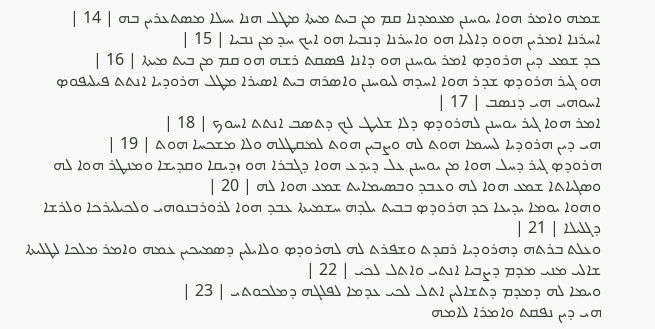ܫܡܗ ܘܐܡܪ ܗܘܐ ܝܘܚܢܢ ܡܥܡܕܢܐ ܩܡ ܡܢ ܒܝܬ ܡܝܬܐ ܡܛܠ ܗܢܐ ܚܝܠܐ ܡܤܬܥܪܝܢ ܒܗ | 14 |
ܐܚܪܢܐ ܐܡܪܝܢ ܗܘܘ ܕܐܠܝܐ ܗܘ ܘܐܚܪܢܐ ܕܢܒܝܐ ܗܘ ܐܝܟ ܚܕ ܡܢ ܢܒܝܐ | 15 |
ܟܕ ܫܡܥ ܕܝܢ ܗܪܘܕܤ ܐܡܪ ܝܘܚܢܢ ܗܘ ܕܐܢܐ ܦܤܩܬ ܪܫܗ ܗܘ ܩܡ ܡܢ ܒܝܬ ܡܝܬܐ | 16 |
ܗܘ ܓܝܪ ܗܪܘܕܤ ܫܕܪ ܗܘܐ ܐܚܕܗ ܠܝܘܚܢܢ ܘܐܤܪܗ ܒܝܬ ܐܤܝܪܐ ܡܛܠ ܗܪܘܕܝܐ ܐܢܬܬ ܦܝܠܝܦܘܤ ܐܚܘܗܝ ܗܝ ܕܢܤܒ | 17 |
ܐܡܪ ܗܘܐ ܓܝܪ ܝܘܚܢܢ ܠܗܪܘܕܤ ܕܠܐ ܫܠܝܛ ܠܟ ܕܬܤܒ ܐܢܬܬ ܐܚܘܟ | 18 |
ܗܝ ܕܝܢ ܗܪܘܕܝܐ ܠܚܝܡܐ ܗܘܬ ܠܗ ܘܨܒܝܢ ܗܘܬ ܠܡܩܛܠܗ ܘܠܐ ܡܫܟܚܐ ܗܘܬ | 19 |
ܗܪܘܕܤ ܓܝܪ ܕܚܠ ܗܘܐ ܡܢ ܝܘܚܢܢ ܥܠ ܕܝܕܥ ܗܘܐ ܕܓܒܪܐ ܗܘ ܙܕܝܩܐ ܘܩܕܝܫܐ ܘܡܢܛܪ ܗܘܐ ܠܗ ܘܤܓܝܐܬܐ ܫܡܥ ܗܘܐ ܠܗ ܘܥܒܕ ܘܒܤܝܡܐܝܬ ܫܡܥ ܗܘܐ ܠܗ | 20 |
ܘܗܘܐ ܝܘܡܐ ܝܕܝܥܐ ܟܕ ܗܪܘܕܤ ܒܒܝܬ ܝܠܕܗ ܚܫܡܝܬܐ ܥܒܕ ܗܘܐ ܠܪܘܪܒܢܘܗܝ ܘܠܟܝܠܝܪܟܐ ܘܠܪܫܐ ܕܓܠܝܠܐ | 21 |
ܘܥܠܬ ܒܪܬܗ ܕܗܪܘܕܝܐ ܪܩܕܬ ܘܫܦܪܬ ܠܗ ܠܗܪܘܕܤ ܘܠܐܝܠܝܢ ܕܤܡܝܟܝܢ ܥܡܗ ܘܐܡܪ ܡܠܟܐ ܠܛܠܝܬܐ ܫܐܠܝ ܡܢܝ ܡܕܡ ܕܨܒܝܐ ܐܢܬܝ ܘܐܬܠ ܠܟܝ | 22 |
ܘܝܡܐ ܠܗ ܕܡܕܡ ܕܬܫܐܠܝܢ ܐܬܠ ܠܟܝ ܥܕܡܐ ܠܦܠܓܗ ܕܡܠܟܘܬܝ | 23 |
ܗܝ ܕܝܢ ܢܦܩܬ ܘܐܡܪܐ ܠܐܡܗ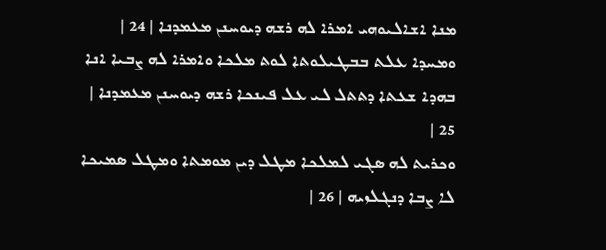ܡܢܐ ܐܫܐܠܝܘܗܝ ܐܡܪܐ ܠܗ ܪܫܗ ܕܝܘܚܢܢ ܡܥܡܕܢܐ | 24 |
ܘܡܚܕܐ ܥܠܬ ܒܒܛܝܠܘܬܐ ܠܘܬ ܡܠܟܐ ܘܐܡܪܐ ܠܗ ܨܒܝܐ ܐܢܐ ܒܗܕܐ ܫܥܬܐ ܕܬܬܠ ܠܝ ܥܠ ܦܝܢܟܐ ܪܫܗ ܕܝܘܚܢܢ ܡܥܡܕܢܐ | 25 |
ܘܟܪܝܬ ܠܗ ܤܓܝ ܠܡܠܟܐ ܡܛܠ ܕܝܢ ܡܘܡܬܐ ܘܡܛܠ ܤܡܝܟܐ ܠܐ ܨܒܐ ܕܢܓܠܙܝܗ | 26 |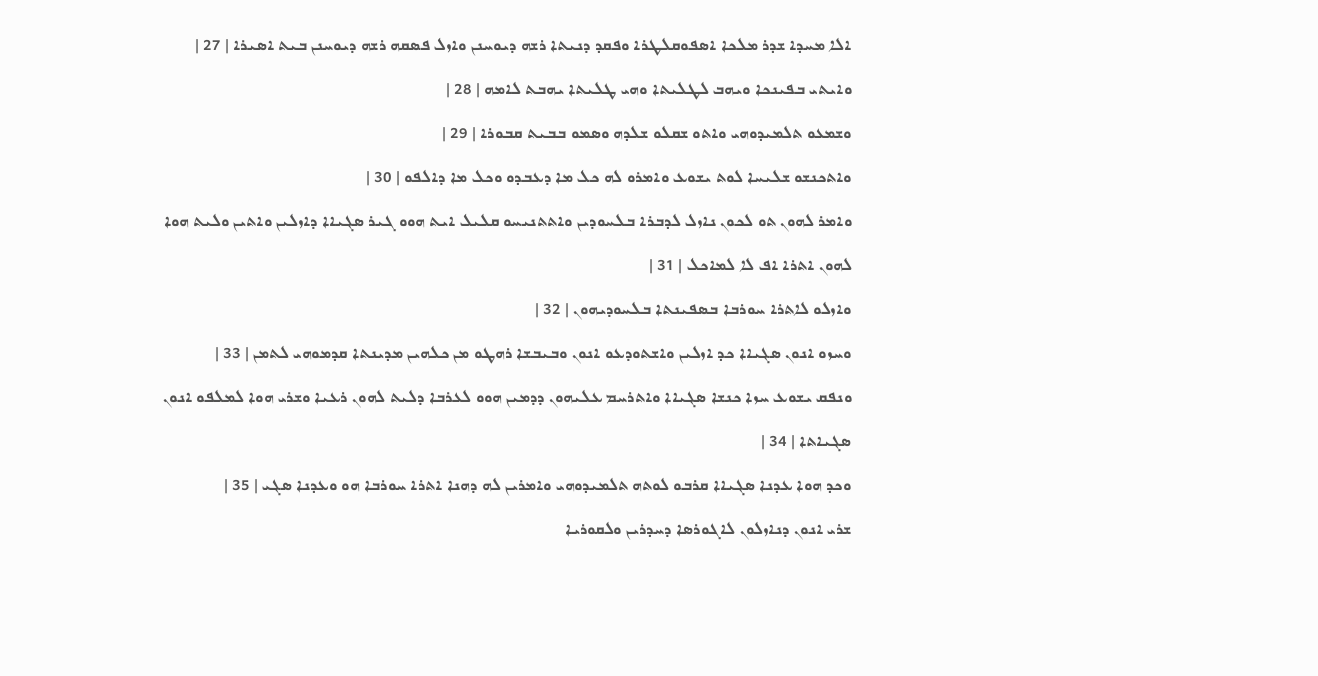ܐܠܐ ܡܚܕܐ ܫܕܪ ܡܠܟܐ ܐܤܦܘܩܠܛܪܐ ܘܦܩܕ ܕܢܝܬܐ ܪܫܗ ܕܝܘܚܢܢ ܘܐܙܠ ܦܤܩܗ ܪܫܗ ܕܝܘܚܢܢ ܒܝܬ ܐܤܝܪܐ | 27 |
ܘܐܝܬܝ ܒܦܝܢܟܐ ܘܝܗܒ ܠܛܠܝܬܐ ܘܗܝ ܛܠܝܬܐ ܝܗܒܬ ܠܐܡܗ | 28 |
ܘܫܡܥܘ ܬܠܡܝܕܘܗܝ ܘܐܬܘ ܫܩܠܘ ܫܠܕܗ ܘܤܡܘ ܒܒܝܬ ܩܒܘܪܐ | 29 |
ܘܐܬܟܢܫܘ ܫܠܝܚܐ ܠܘܬ ܝܫܘܥ ܘܐܡܪܘ ܠܗ ܟܠ ܡܐ ܕܥܒܕܘ ܘܟܠ ܡܐ ܕܐܠܦܘ | 30 |
ܘܐܡܪ ܠܗܘܢ ܬܘ ܠܟܘܢ ܢܐܙܠ ܠܕܒܪܐ ܒܠܚܘܕܝܢ ܘܐܬܬܢܝܚܘ ܩܠܝܠ ܐܝܬ ܗܘܘ ܓܝܪ ܤܓܝܐܐ ܕܐܙܠܝܢ ܘܐܬܝܢ ܘܠܝܬ ܗܘܐ ܠܗܘܢ ܐܬܪܐ ܐܦ ܠܐ ܠܡܐܟܠ | 31 |
ܘܐܙܠܘ ܠܐܬܪܐ ܚܘܪܒܐ ܒܤܦܝܢܬܐ ܒܠܚܘܕܝܗܘܢ | 32 |
ܘܚܙܘ ܐܢܘܢ ܤܓܝܐܐ ܟܕ ܐܙܠܝܢ ܘܐܫܬܘܕܥܘ ܐܢܘܢ ܘܒܝܒܫܐ ܪܗܛܘ ܡܢ ܟܠܗܝܢ ܡܕܝܢܬܐ ܩܕܡܘܗܝ ܠܬܡܢ | 33 |
ܘܢܦܩ ܝܫܘܥ ܚܙܐ ܟܢܫܐ ܤܓܝܐܐ ܘܐܬܪܚܡ ܥܠܝܗܘܢ ܕܕܡܝܢ ܗܘܘ ܠܥܪܒܐ ܕܠܝܬ ܠܗܘܢ ܪܥܝܐ ܘܫܪܝ ܗܘܐ ܠܡܠܦܘ ܐܢܘܢ ܤܓܝܐܬܐ | 34 |
ܘܟܕ ܗܘܐ ܥܕܢܐ ܤܓܝܐܐ ܩܪܒܘ ܠܘܬܗ ܬܠܡܝܕܘܗܝ ܘܐܡܪܝܢ ܠܗ ܕܗܢܐ ܐܬܪܐ ܚܘܪܒܐ ܗܘ ܘܥܕܢܐ ܤܓܝ | 35 |
ܫܪܝ ܐܢܘܢ ܕܢܐܙܠܘܢ ܠܐܓܘܪܤܐ ܕܚܕܪܝܢ ܘܠܩܘܪܝܐ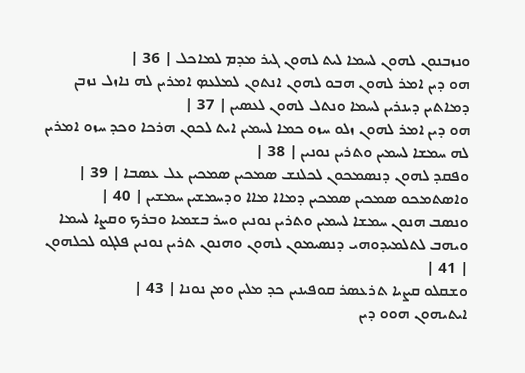ܘܢܙܒܢܘܢ ܠܗܘܢ ܠܚܡܐ ܠܝܬ ܠܗܘܢ ܓܝܪ ܡܕܡ ܠܡܐܟܠ | 36 |
ܗܘ ܕܝܢ ܐܡܪ ܠܗܘܢ ܗܒܘ ܠܗܘܢ ܐܢܬܘܢ ܠܡܠܥܤ ܐܡܪܝܢ ܠܗ ܢܐܙܠ ܢܙܒܢ ܕܡܐܬܝܢ ܕܝܢܪܝܢ ܠܚܡܐ ܘܢܬܠ ܠܗܘܢ ܠܥܤܝܢ | 37 |
ܗܘ ܕܝܢ ܐܡܪ ܠܗܘܢ ܙܠܘ ܚܙܘ ܟܡܐ ܠܚܡܝܢ ܐܝܬ ܠܟܘܢ ܗܪܟܐ ܘܟܕ ܚܙܘ ܐܡܪܝܢ ܠܗ ܚܡܫܐ ܠܚܡܝܢ ܘܬܪܝܢ ܢܘܢܝܢ | 38 |
ܘܦܩܕ ܠܗܘܢ ܕܢܤܡܟܘܢ ܠܟܠܢܫ ܤܡܟܝܢ ܤܡܟܝܢ ܥܠ ܥܤܒܐ | 39 |
ܘܐܤܬܡܟܘ ܤܡܟܝܢ ܤܡܟܝܢ ܕܡܐܐ ܡܐܐ ܘܕܚܡܫܝܢ ܚܡܫܝܢ | 40 |
ܘܢܤܒ ܗܢܘܢ ܚܡܫܐ ܠܚܡܝܢ ܘܬܪܝܢ ܢܘܢܝܢ ܘܚܪ ܒܫܡܝܐ ܘܒܪܟ ܘܩܨܐ ܠܚܡܐ ܘܝܗܒ ܠܬܠܡܝܕܘܗܝ ܕܢܤܝܡܘܢ ܠܗܘܢ ܘܗܢܘܢ ܬܪܝܢ ܢܘܢܝܢ ܦܠܓܘ ܠܟܠܗܘܢ | 41 |
ܘܫܩܠܘ ܩܨܝܐ ܬܪܥܤܪ ܩܘܦܝܢܝܢ ܟܕ ܡܠܝܢ ܘܡܢ ܢܘܢܐ | 43 |
ܐܝܬܝܗܘܢ ܗܘܘ ܕܝܢ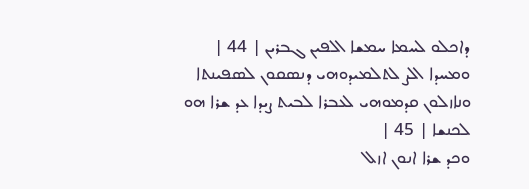ܕܐܟܠܘ ܠܚܡܐ ܚܡܫܐ ܐܠܦܝܢ ܓܒܪܝܢ | 44 |
ܘܡܚܕܐ ܐܠܨ ܠܬܠܡܝܕܘܗܝ ܕܢܤܩܘܢ ܠܤܦܝܢܬܐ ܘܢܐܙܠܘܢ ܩܕܡܘܗܝ ܠܥܒܪܐ ܠܒܝܬ ܨܝܕܐ ܥܕ ܫܪܐ ܗܘ ܠܟܢܫܐ | 45 |
ܘܟܕ ܫܪܐ ܐܢܘܢ ܐܙܠ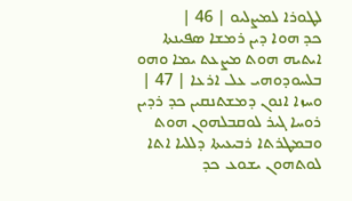ܠܛܘܪܐ ܠܡܨܠܝܘ | 46 |
ܟܕ ܗܘܐ ܕܝܢ ܪܡܫܐ ܤܦܝܢܬܐ ܐܝܬܝܗ ܗܘܬ ܡܨܥܬ ܝܡܐ ܘܗܘ ܒܠܚܘܕܘܗܝ ܥܠ ܐܪܥܐ | 47 |
ܘܚܙܐ ܐܢܘܢ ܕܡܫܬܢܩܝܢ ܟܕ ܪܕܝܢ ܪܘܚܐ ܓܝܪ ܠܘܩܒܠܗܘܢ ܗܘܬ ܘܒܡܛܪܬܐ ܪܒܝܥܝܬܐ ܕܠܠܝܐ ܐܬܐ ܠܘܬܗܘܢ ܝܫܘܥ ܟܕ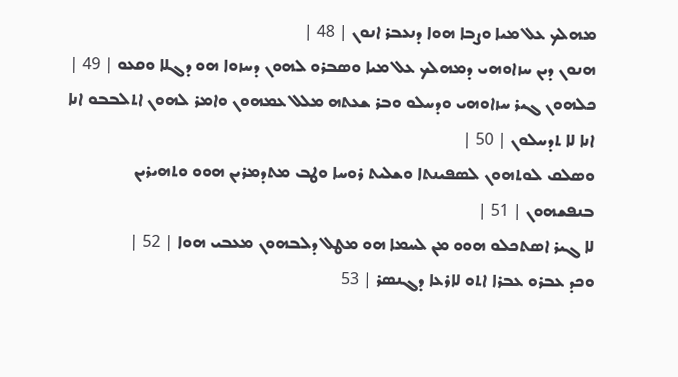ܡܗܠܟ ܥܠ ܡܝܐ ܘܨܒܐ ܗܘܐ ܕܢܥܒܪ ܐܢܘܢ | 48 |
ܗܢܘܢ ܕܝܢ ܚܙܐܘܗܝ ܕܡܗܠܟ ܥܠ ܡܝܐ ܘܤܒܪܘ ܠܗܘܢ ܕܚܙܘܐ ܗܘ ܕܓܠܐ ܘܩܥܘ | 49 |
ܟܠܗܘܢ ܓܝܪ ܚܙܐܘܗܝ ܘܕܚܠܘ ܘܒܪ ܫܥܬܗ ܡܠܠ ܥܡܗܘܢ ܘܐܡܪ ܠܗܘܢ ܐܬܠܒܒܘ ܐܢܐ ܐܢܐ ܠܐ ܬܕܚܠܘܢ | 50 |
ܘܤܠܩ ܠܘܬܗܘܢ ܠܤܦܝܢܬܐ ܘܫܠܝܬ ܪܘܚܐ ܘܛܒ ܡܬܕܡܪܝܢ ܗܘܘ ܘܬܗܝܪܝܢ ܒܢܦܫܗܘܢ | 51 |
ܠܐ ܓܝܪ ܐܤܬܟܠܘ ܗܘܘ ܡܢ ܠܚܡܐ ܗܘ ܡܛܠ ܕܠܒܗܘܢ ܡܥܒܝ ܗܘܐ | 52 |
ܘܟܕ ܥܒܪܘ ܥܒܪܐ ܐܬܘ ܠܐܪܥܐ ܕܓܢܤܪ | 53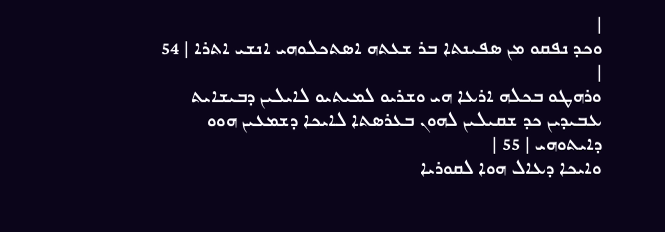|
ܘܟܕ ܢܦܩܘ ܡܢ ܤܦܝܢܬܐ ܒܪ ܫܥܬܗ ܐܤܬܟܠܘܗܝ ܐܢܫܝ ܐܬܪܐ | 54 |
ܘܪܗܛܘ ܒܟܠܗ ܐܪܥܐ ܗܝ ܘܫܪܝܘ ܠܡܝܬܝܘ ܠܐܝܠܝܢ ܕܒܝܫܐܝܬ ܥܒܝܕܝܢ ܟܕ ܫܩܝܠܝܢ ܠܗܘܢ ܒܥܪܤܬܐ ܠܐܝܟܐ ܕܫܡܥܝܢ ܗܘܘ ܕܐܝܬܘܗܝ | 55 |
ܘܐܝܟܐ ܕܥܐܠ ܗܘܐ ܠܩܘܪܝܐ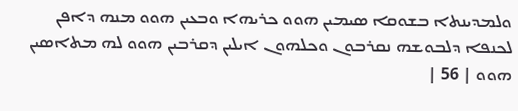ܘܠܡܕܝܢܬܐ ܒܫܘܩܐ ܤܝܡܝܢ ܗܘܘ ܟܪܝܗܐ ܘܒܥܝܢ ܗܘܘ ܡܢܗ ܕܐܦܢ ܠܟܢܦܐ ܕܠܒܘܫܗ ܢܩܪܒܘܢ ܘܟܠܗܘܢ ܐܝܠܝܢ ܕܩܪܒܝܢ ܗܘܘ ܠܗ ܡܬܐܤܝܢ ܗܘܘ | 56 |